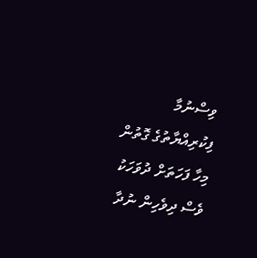ވިސްނުމާ ފިކުރިއްޔާތުގެ ގޮތުން މިހާ ފަހަތަށް ދުވަހަކު ވެސް ދިވެހިން ނުދާ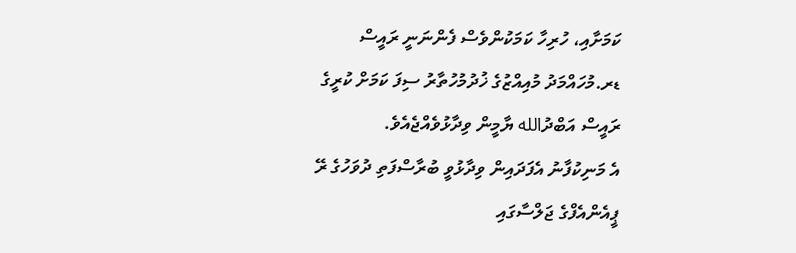ކަމަށާއި، ހުރިހާ ކަމަކުންވެސް ފެންނަނީ ރައީސް ޑރ.މުހައްމަދު މުއިއްޒުގެ ޚުދުމުހުތާރު ސިފަ ކަމަށް ކުރީގެ ރައީސް އަބްދުالله ޔާމީން ވިދާޅުވެއްޖެއެވެ.
އެ މަނިކުފާނު އެފަދައިން ވިދާޅުވީ ބުރާސްފަތި ދުވަހުގެ ރޭ ޕީއެންއެފްގެ ޖަލްސާގައި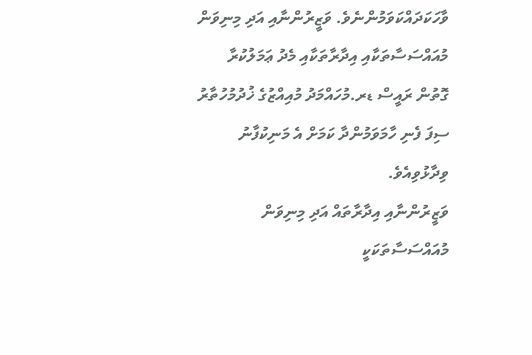ވާހަކަދައްކަވަމުންނެވެ. ވަޒީރުންނާއި އަދި މިނިވަން މުއައްސަސާތަކާއި އިދާރާތަކާއި މެދު ޢަމަލުކުރާ ގޮތުން ރައީސް ޑރ.މުހައްމަދު މުއިއްޒުގެ ޚުދުމުހުތާރު ސިފަ ފެނި ހާމަވަމުންދާ ކަމަށް އެ މަނިކުފާނު ވިދާޅުވިއެވެ.
ވަޒީރުންނާއި އިދާރާތައް އަދި މިނިވަން މުއައްސަސާތަކަކީ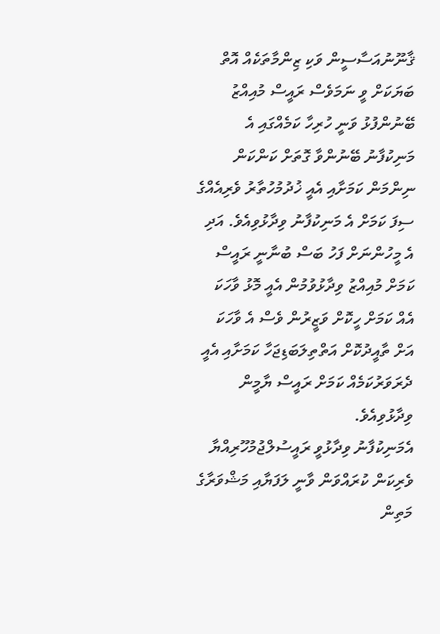ޤާނޫނުއަސާސީން ވަކި ޒިންމާތަކެއް އޮތް ބަޔަކަށް ވީ ނަމަވެސް ރައީސް މުއިއްޒު ބޭނުންފުޅު ވަނީ ހުރިހާ ކަމެއްގައި އެ މަނިކުފާނު ބޭނުންވާ ގޮތަށް ކަންކަން ނިންމަން ކަމަށާއި އެއީ ޚުދުމުހުތާރު ވެރިއެއްގެ ސިފަ ކަމަށް އެ މަނިކުފާނު ވިދާޅުވިއެވެ. އަދި އެ މީހުންނަށް ފަހު ބަސް ބުނާނީ ރައީސް ކަމަށް މުއިއްޒު ވިދާޅުވުމުން އެއީ މޮޅު ވާހަކަ އެއް ކަމަށް ހީކޮށް ވަޒީރުން ވެސް އެ ވާހަކަ އަށް ތާއީދުކޮށް އަތްތިލަބަޑިޖަހާ ކަމަށާއި އެއީ ދެރަވަރުކަމެއް ކަމަށް ރައީސް ޔާމީން ވިދާޅުވިއެވެ.
އެމަނިކުފާނު ވިދާޅުވީ ރައީސުލްޖުމުހޫރިއްޔާ ވެރިކަން ކުރައްވަން ވާނީ ލަފަޔާއި މަޝްވަރާގެ މަތިން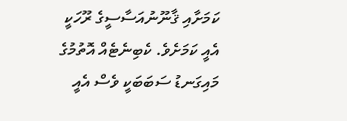ކަމަށާއި ޤާނޫނުއަސާސީގެ ރޫހަކީ އެއީ ކަމަށެވެ. ކެބިނެޓެއް އޮތުމުގެ މައިގަނޑު ސަބަބަކީ ވެސް އެއީ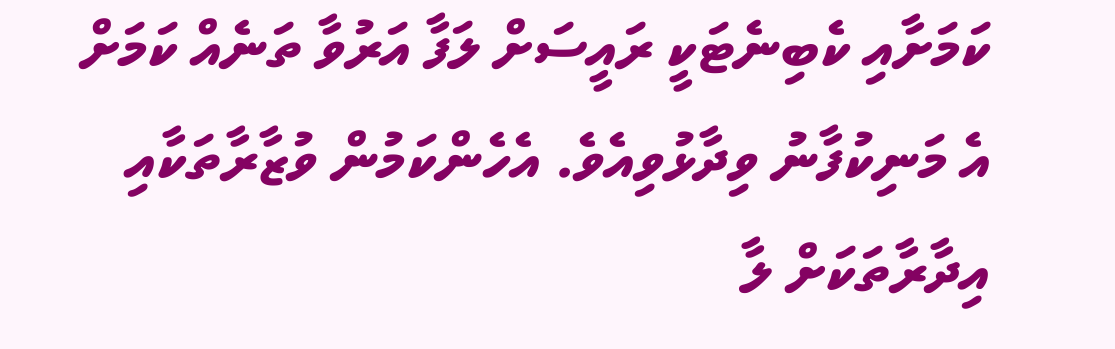ކަމަށާއި ކެބިނެޓަކީ ރައީސަށް ލަފާ އަރުވާ ތަނެއް ކަމަށް އެ މަނިކުފާނު ވިދާޅުވިއެވެ. އެހެންކަމުން ވުޒާރާތަކާއި އިދާރާތަކަށް ލާ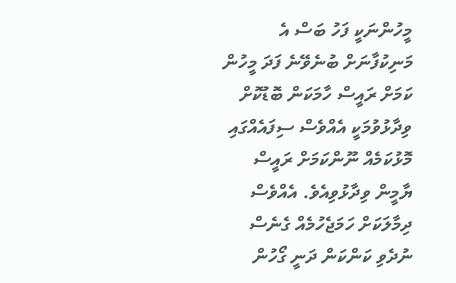މީހުންނަކީ ފަހު ބަސް އެ މަނިކުފާނަށް ބުނެވޭނެ ފަދަ މީހުން ކަމަށް ރައީސް ހާމަކަން ބޮޑުކޮށް ވިދާޅުވުމަކީ އެއްވެސް ސިފައެއްގައި މޮޅުކަމެއް ނޫންކަމަށް ރައީސް ޔާމީން ވިދާޅުވިއެވެ. އެއްވެސް ދިމާލަކަށް ހަމަޖެހުމެއް ގެނެސް ނުދެވި ކަންކަން ދަނީ ގޯހުން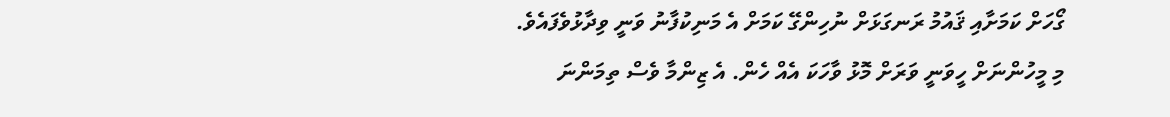ގޯހަށް ކަމަށާއި ޤައުމު ރަނގަޅަށް ނުހިންގޭ ކަމަށް އެ މަނިކުފާނު ވަނީ ވިދާޅުވެފައެވެ.
މި މީހުންނަށް ހީވަނީ ވަރަށް މޮޅު ވާހަކަ އެއް ހެން. އެ ޒިންމާ ވެސް ތިމަންނަ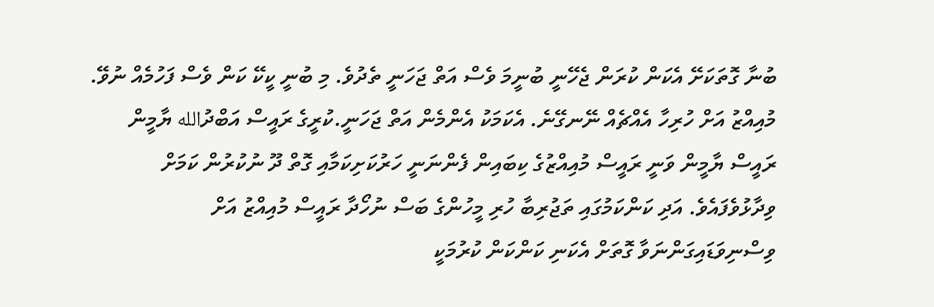ބުނާ ގޮތަކަށޭ އެކަން ކުރަން ޖެހޭނީ ބުނީމަ ވެސް އަތް ޖަހަނީ ތެދުވެ. މި ބުނީ ކީކޭ ކަން ވެސް ފަހުމެއް ނުވޭ. މުއިއްޒު އަށް ހުރިހާ އެއްޗެއް ނޭނގޭނެ. އެކަމަކު އެންމެން އަތް ޖަހަނީ.ކުރީގެ ރައީސް އަބްދުالله ޔާމީން
ރައީސް ޔާމީން ވަނީ ރައީސް މުއިއްޒުގެ ކިބައިން ފެންނަނީ ހަރުކަށިކަމާއި ގޮތް ދޫ ނުކުރުން ކަމަށް ވިދާޅުވެފައެވެ. އަދި ކަންކަމުގައި ތަޖުރިބާ ހުރި މީހުންގެ ބަސް ނުހޯދާ ރައީސް މުއިއްޒު އަށް ވިސްނިވަޑައިގަންނަވާ ގޮތަށް އެކަނި ކަންކަން ކުރުމަކީ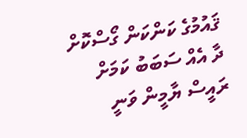ޤައުމުގެ ކަންކަން ގޯސްކޮށް ދާ އެއް ސަބަބު ކަމަށް ރައީސް ޔާމީން ވަނީ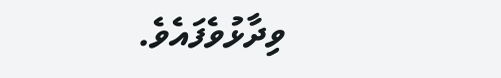ވިދާޅުވެފައެވެ.